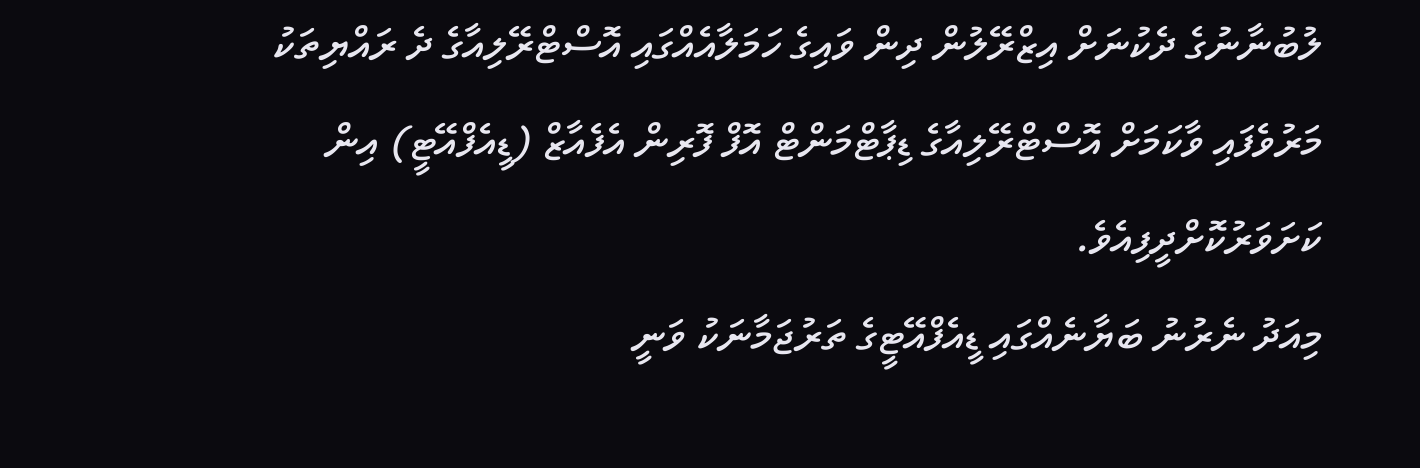ލުބުނާނުގެ ދެކުނަށް އިޒްރޭލުން ދިން ވައިގެ ހަމަލާއެއްގައި އޮސްޓްރޭލިއާގެ ދެ ރައްޔިތަކު މަރުވެފައި ވާކަމަށް އޮސްޓްރޭލިއާގެ ޑިޕާޓްމަންޓް އޮފް ފޮރިން އެފެއާޒް (ޑީއެފްއޭޓީ) އިން ކަށަވަރުކޮށްދީފިއެވެ.
މިއަދު ނެރުނު ބަޔާނެއްގައި ޑީއެފްއޭޓީގެ ތަރުޖަމާނަކު ވަނީ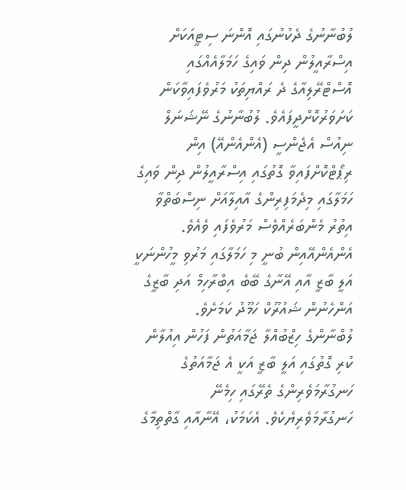ލުބުނާނުގެ ދެކުނުގައި އޮންނަ ސިޓީއަކަށް އިސްރާއީލުން ދިން ވައިގެ ހަމަލާއެއްގައި އޮސްޓްރޭލިއާގެ ދެ ރައްޔިތަކު މަރުވެފައިވާކަން ކަށަވަރުކޮށްދީފައެވެ. ލުބުނާނުގެ ނޭޝަނަލް ނިއުސް އެޖެންސީ (އެންއެންއޭ) އިން ރިޕޯޓްކޮށްފައިވާ ގޮތުގައި އިސްރާއީލުން ދިން ވައިގެ ހަމަލާގައި މިދެމަފިރިންގެ އާއިލާއަށް ނިސްބަތްވާ އިތުރު މެންބަރެއްވެސް މަރުވެފައި ވެއެވެ. އެންއެންއޭއިން ބުނީ މި ހަމަލާގައި މަރުވި މީހުންނަކީ އަލީ ބާޒީ އާއި އޭނާގެ ބޭބެ އިބްރާހިމް އަދި ބާޒީގެ އަންހެނުން ޝައުރޫކް ހަމޫދު ކަމަށެވެ.
ލުބްނާންގެ ހިޒްބުއްލާ ޖަމާއަތުން ފަހުން އިއުލާން ކުރި ގޮތުގައި އަލީ ބާޒީ އަކީ އެ ޖަމާއަތުގެ ހަނގުރާމަވެރިންގެ ތެރޭގައި ހިމެނޭ ހަނގުރާމަވެރިޔެކެވެ. އެކަމަކު، އޭނާއާއި ގާތްތިމާގެ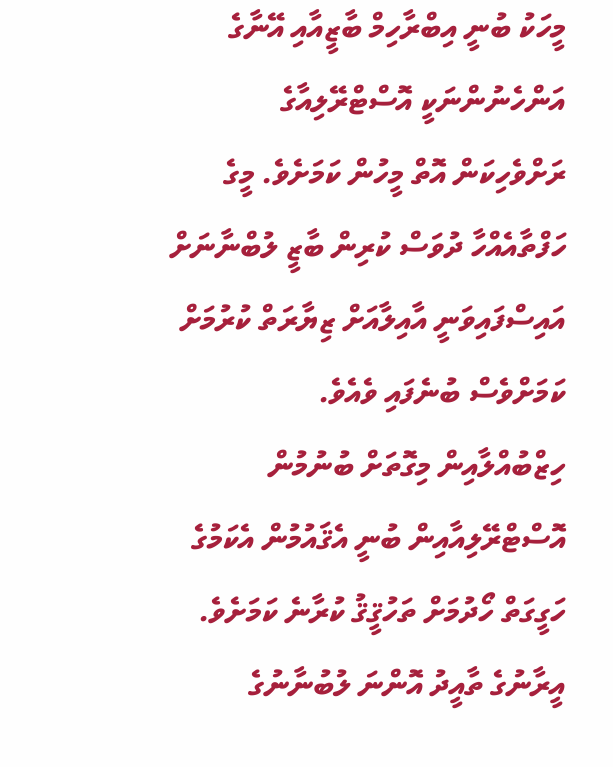މީހަކު ބުނީ އިބްރާހިމް ބާޒީއާއި އޭނާގެ އަންހެނުންނަކީ އޮސްޓްރޭލިއާގެ ރަށްވެހިކަން އޮތް މީހުން ކަމަށެވެ. މީގެ ހަފްތާއެއްހާ ދުވަސް ކުރިން ބާޒީ ލުބްނާނަށް އައިސްފައިވަނީ އާއިލާއަށް ޒިޔާރަތް ކުރުމަށް ކަމަށްވެސް ބުނެފައި ވެއެވެ.
ހިޒްބުއްލާއިން މިގޮތަށް ބުނުމުން އޮސްޓްރޭލިއާއިން ބުނީ އެޤައުމުން އެކަމުގެ ހަގީގަތް ހޯދުމަށް ތަހުޤީޤު ކުރާނެ ކަމަށެވެ.
އީރާނުގެ ތާއީދު އޮންނަ ލުބުނާނުގެ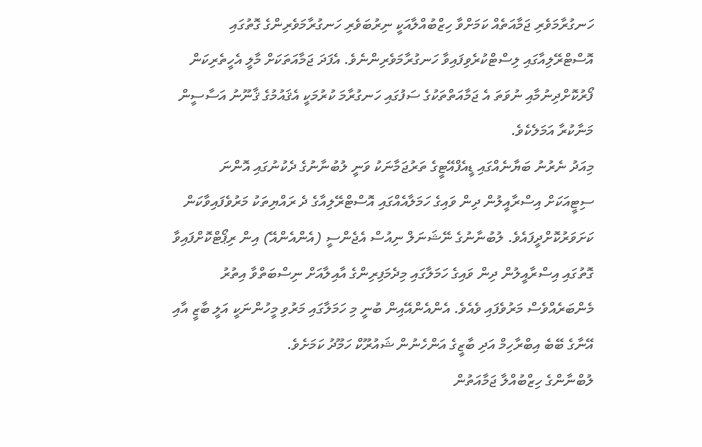ހަނގުރާމަވެރި ޖަމާއަތެއް ކަމަށްވާ ހިޒްބުއްލާއަކީ ނިރުބަވެރި ހަނގުރާމަވެރިންގެ ގޮތުގައި އޮސްޓްރޭލިއާގައި ލިސްޓްކުރެވިފައިވާ ހަނގުރާމަވެރިންނެވެ. އެފަދަ ޖަމާއަތަކަށް މާލީ އެހީތެރިކަން ފޯރުކޮށްދިނުމާއި ނުވަތަ އެ ޖަމާއަތްތަކުގެ ސަފުގައި ހަނގުރާމަ ކުރުމަކީ އެޤައުމުގެ ޤާނޫނު އަސާސީން މަނާކުރާ އަމަލެކެވެ.
މިއަދު ނެރުނު ބަޔާނެއްގައި ޑީއެފްއޭޓީގެ ތަރުޖަމާނަކު ވަނީ ލުބުނާނުގެ ދެކުނުގައި އޮންނަ ސިޓީއަކަށް އިސްރާއީލުން ދިން ވައިގެ ހަމަލާއެއްގައި އޮސްޓްރޭލިއާގެ ދެ ރައްޔިތަކު މަރުވެފައިވާކަން ކަށަވަރުކޮށްދީފައެވެ. ލުބުނާނުގެ ނޭޝަނަލް ނިއުސް އެޖެންސީ (އެންއެންއޭ) އިން ރިޕޯޓްކޮށްފައިވާ ގޮތުގައި އިސްރާއީލުން ދިން ވައިގެ ހަމަލާގައި މިދެމަފިރިންގެ އާއިލާއަށް ނިސްބަތްވާ އިތުރު މެންބަރެއްވެސް މަރުވެފައި ވެއެވެ. އެންއެންއޭއިން ބުނީ މި ހަމަލާގައި މަރުވި މީހުންނަކީ އަލީ ބާޒީ އާއި އޭނާގެ ބޭބެ އިބްރާހިމް އަދި ބާޒީގެ އަންހެނުން ޝައުރޫކް ހަމޫދު ކަމަށެވެ.
ލުބްނާންގެ ހިޒްބުއްލާ ޖަމާއަތުން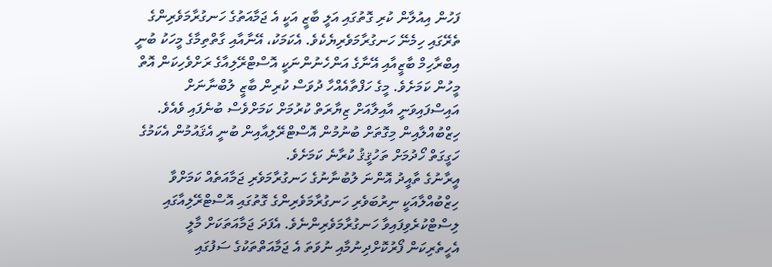ފަހުން އިއުލާން ކުރި ގޮތުގައި އަލީ ބާޒީ އަކީ އެ ޖަމާއަތުގެ ހަނގުރާމަވެރިންގެ ތެރޭގައި ހިމެނޭ ހަނގުރާމަވެރިޔެކެވެ. އެކަމަކު، އޭނާއާއި ގާތްތިމާގެ މީހަކު ބުނީ އިބްރާހިމް ބާޒީއާއި އޭނާގެ އަންހެނުންނަކީ އޮސްޓްރޭލިއާގެ ރަށްވެހިކަން އޮތް މީހުން ކަމަށެވެ. މީގެ ހަފްތާއެއްހާ ދުވަސް ކުރިން ބާޒީ ލުބްނާނަށް އައިސްފައިވަނީ އާއިލާއަށް ޒިޔާރަތް ކުރުމަށް ކަމަށްވެސް ބުނެފައި ވެއެވެ.
ހިޒްބުއްލާއިން މިގޮތަށް ބުނުމުން އޮސްޓްރޭލިއާއިން ބުނީ އެޤައުމުން އެކަމުގެ ހަގީގަތް ހޯދުމަށް ތަހުޤީޤު ކުރާނެ ކަމަށެވެ.
އީރާނުގެ ތާއީދު އޮންނަ ލުބުނާނުގެ ހަނގުރާމަވެރި ޖަމާއަތެއް ކަމަށްވާ ހިޒްބުއްލާއަކީ ނިރުބަވެރި ހަނގުރާމަވެރިންގެ ގޮތުގައި އޮސްޓްރޭލިއާގައި ލިސްޓްކުރެވިފައިވާ ހަނގުރާމަވެރިންނެވެ. އެފަދަ ޖަމާއަތަކަށް މާލީ އެހީތެރިކަން ފޯރުކޮށްދިނުމާއި ނުވަތަ އެ ޖަމާއަތްތަކުގެ ސަފުގައި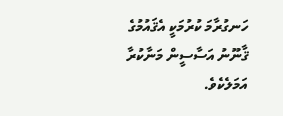ހަނގުރާމަ ކުރުމަކީ އެޤައުމުގެ ޤާނޫނު އަސާސީން މަނާކުރާ އަމަލެކެވެ.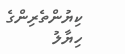ކިޔުންތެރިންގެ ހިޔާލު